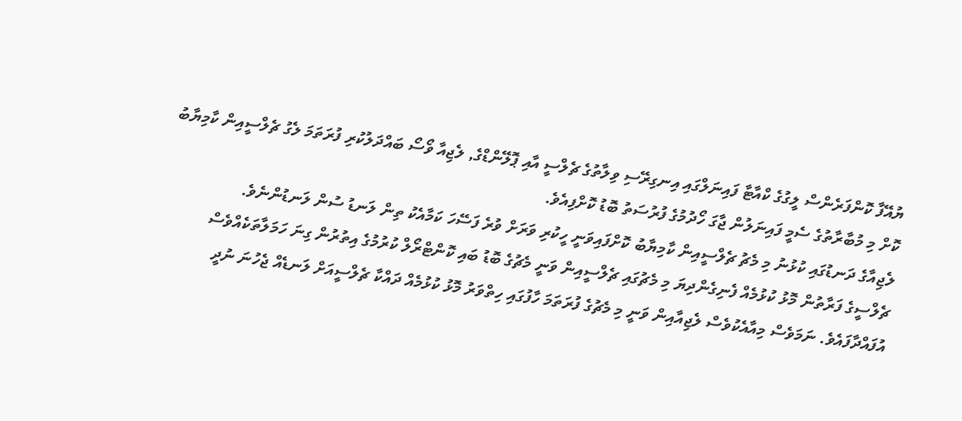ޔުއޭފާ ކޮންފަރެންސް ލީގުގެ ކްއާޓާ ފައިނަލްގައި އިނގިރޭސި ވިލާތުގެ ޗެލްސީ އާއި ޕޮލޭންޑްގެ, ލެޖިއާ ވޯސޯ ބައްދަލުކުރި ފުރަތަމަ ލެގު ޗެލްސީއިން ކާމިޔާބު ކޮށް މި މުބާރާތުގެ ސެމީ ފައިނަލުން ޖާގަ ހޯދުމުގެ ފުރުސަތު ބޮޑު ކޮށްފިއެވެ.
ލެޖިއާގެ ދަނޑުގައި ކުޅުނު މި މެޗު ޗެލްސީއިން ކާމިޔާބު ކޮށްފައިވަނީ ހީކުރި ވަރަށް ވުރެ ފަސޭހަ ކަމާއެކު ތިން ލަނޑު ސުން ލަނޑުންނެވެ.
ޗެލްސީގެ ފަރާތުން މޮޅު ކުޅުމެއް ފެނިގެންދިޔަ މި މެޗުގައި ޗެލްސީއިން ވަނީ މެޗުގެ ބޮޑު ބައި ކޮންޓްރޯލް ކުރުމުގެ އިތުރުން ގިނަ ހަމަލާތަކެއްވެސް އުފައްދާފައެވެ. ނަމަވެސް މިއާއެކުވެސް ލެޖިއާއިން ވަނީ މި މެޗުގެ ފުރަތަމަ ހާފުގައި ހިތްވަރު މޮޅު ކުޅުމެއް ދައްކާ ޗެލްސީއަށް ލަނޑެއް ޖެހުނަ ނުދީ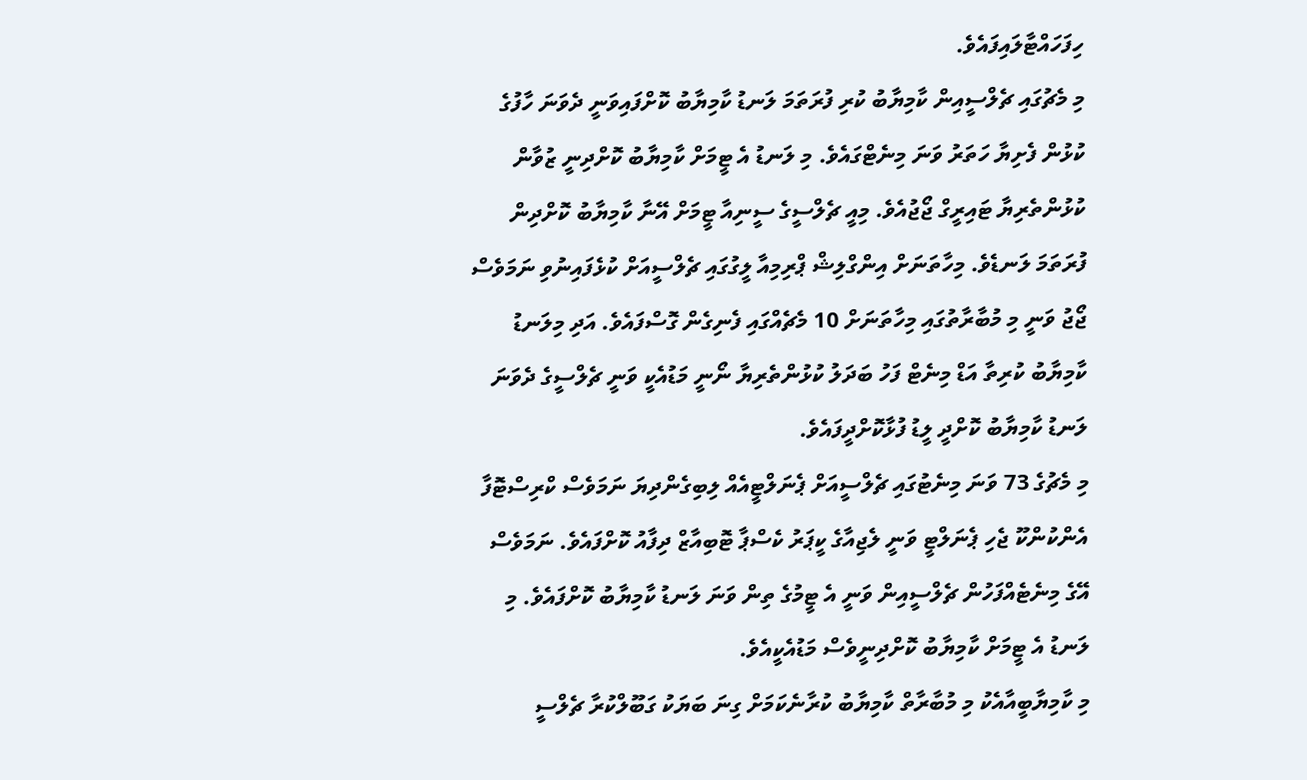ހިފަހައްޓާލައިފައެވެ.
މި މެޗުގައި ޗެލްސީއިން ކާމިޔާބު ކުރި ފުރަތަމަ ލަނޑު ކާމިޔާބު ކޮށްފައިވަނީ ދެވަނަ ހާފުގެ ކުޅުން ފެށިޔާ ހަތަރު ވަނަ މިނެޓްގައެވެ. މި ލަނޑު އެ ޓީމަށް ކާމިޔާބު ކޮށްދިނީ ޒުވާން ކުޅުންތެރިޔާ ޓައިރީގް ޖޯޖުއެވެ. މިއީ ޗެލްސީގެ ސީނިއާ ޓީމަށް އޭނާ ކާމިޔާބު ކޮށްދިން ފުރަތަމަ ލަނޑެވެ. މިހާތަނަށް އިންގްލިޝް ޕްރިމިއާ ލީގުގައި ޗެލްސީއަށް ކުޅެފައިނުވި ނަމަވެސް ޖޯޖު ވަނީ މި މުބާރާތުގައި މިހާތަނަށް 10 މެޗެއްގައި ފެނިގެން ގޮސްފައެވެ. އަދި މިލަނޑު ކާމިޔާބު ކުރިތާ އަޑް މިނެޓް ފަހު ބަދަލު ކުޅުންތެރިޔާ ނޯނީ މަޑުއެކީ ވަނީ ޗެލްސީގެ ދެވަނަ ލަނޑު ކާމިޔާބު ކޮށްދީ ލީޑު ފުޅާކޮށްދީފައެވެ.
މި މެޗުގެ 73 ވަނަ މިނެޓުގައި ޗެލްސީއަށް ޕެނަލްޓީއެއް ލިބިގެންދިޔަ ނަމަވެސް ކްރިސްޓޮފާ އެންކުންކޫ ޖެހި ޕެނަލްޓީ ވަނީ ލެޖިއާގެ ކީޕަރު ކެސްޕާ ޓޮބިއާޒް ދިފާއު ކޮށްފައެވެ. ނަމަވެސް އޭގެ މިނެޓެއްފަހުން ޗެލްސީއިން ވަނީ އެ ޓީމުގެ ތިން ވަނަ ލަނޑު ކާމިޔާބު ކޮށްފައެވެ. މި ލަނޑު އެ ޓީމަށް ކާމިޔާބު ކޮށްދިނީވެސް މަޑުއެކީއެވެ.
މި ކާމިޔާބީއާއެކު މި މުބާރާތް ކާމިޔާބު ކުރާނެކަމަށް ގިނަ ބަޔަކު ގަބޫލްކުރާ ޗެލްސީ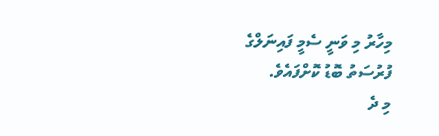މިހާރު މި ވަނީ ސެމީ ފައިނަލްގެ ފުރުސަތު ބޮޑު ކޮށްފައެވެ.
މި ދެ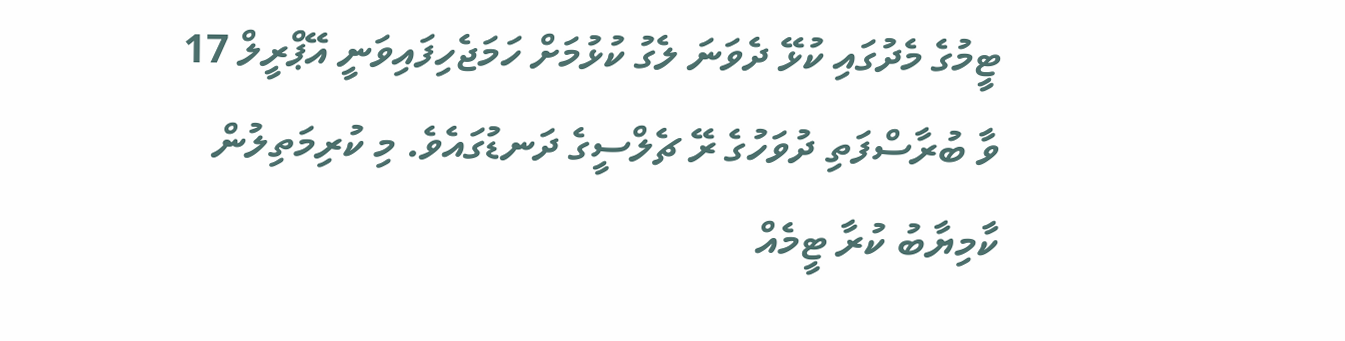ޓީމުގެ މެދުގައި ކުޅޭ ދެވަނަ ލެގު ކުޅުމަށް ހަމަޖެހިފައިވަނީ އޭޕްރީލް 17 ވާ ބުރާސްފަތި ދުވަހުގެ ރޭ ޗެލްސީގެ ދަނޑުގައެވެ. މި ކުރިމަތިލުން ކާމިޔާބު ކުރާ ޓީމެއް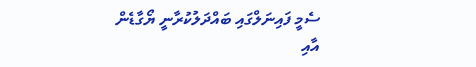ސެމީ ފައިނަލްގައި ބައްދަލުކުރާނީ ޔޯގާޑެން އާއި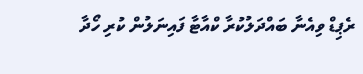ރެޕިޑް ވިއެނާ ބައްދަލުކުރާ ކްއާޓާ ފައިނަލުން ކުރި ހޯދާ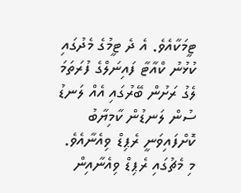ޓީމަކާއެވެ. އެ ދެ ޓީމުގެ މެދުގައި ކުޅުނު ކްއާޓާ ފައިނަލްގެ ފުރަތަމަ ލެގު ރަށުން ބޭރުގައި އެއް ލަނޑު ސުން ލަނޑުން ކާމިޔާބު ކޮށްފައިވަނީ ރެޕިޑް ވިއެނާއެވެ.
މި މެޗުގައި ރެޕިޑް ވިއެނާއިން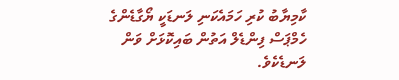ކާމިޔާބު ކުރި ހަމައެކަނި ލަނޑަކީ ޔޯގާޑެންގެ ހެމްޕަސް ފިންޑެލް އަތުން ބައިކޮޅަށް ވަން ލަނޑެކެވެ.